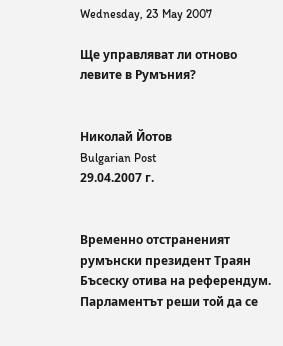Wednesday, 23 May 2007

Ще управляват ли отново левите в Румъния?


Николай Йотов
Bulgarian Post
29.04.2007 г.


Временно отстраненият румънски президент Траян Бъсеску отива на референдум. Парламентът реши той да се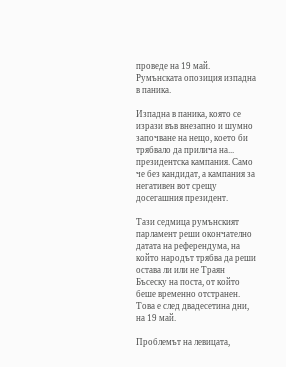проведе на 19 май. Румънската опозиция изпадна в паника.

Изпадна в паника, която се изрази във внезапно и шумно започване на нещо, което би трябвало да прилича на... президентска кампания. Само че без кандидат, а кампания за негативен вот срещу досегашния президент.

Тази седмица румънският парламент реши окончателно датата на референдума, на който народът трябва да реши остава ли или не Траян Бъсеску на поста, от който беше временно отстранен. Това е след двадесетина дни, на 19 май.

Проблемът на левицата,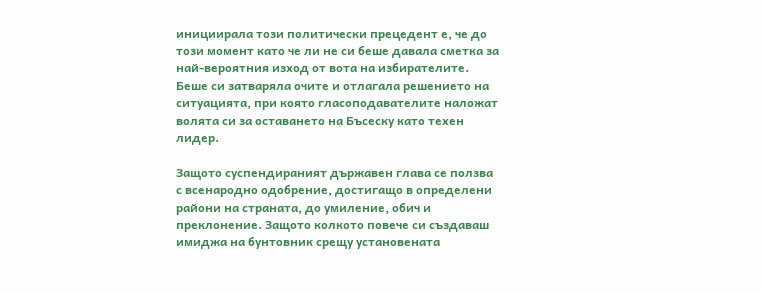инициирала този политически прецедент е, че до този момент като че ли не си беше давала сметка за най-вероятния изход от вота на избирателите. Беше си затваряла очите и отлагала решението на ситуацията, при която гласоподавателите наложат волята си за оставането на Бъсеску като техен лидер.

Защото суспендираният държавен глава се ползва с всенародно одобрение, достигащо в определени райони на страната, до умиление, обич и преклонение. Защото колкото повече си създаваш имиджа на бунтовник срещу установената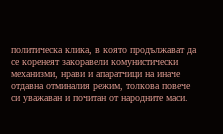политическа клика, в която продължават да се коренеят закоравели комунистически механизми, нрави и апаратчици на иначе отдавна отминалия режим, толкова повече си уважаван и почитан от народните маси.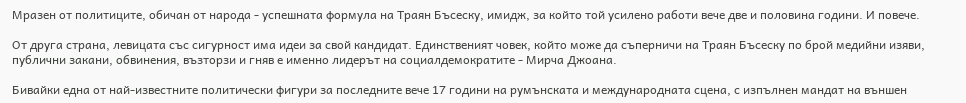Мразен от политиците, обичан от народа - успешната формула на Траян Бъсеску, имидж, за който той усилено работи вече две и половина години. И повече.

От друга страна, левицата със сигурност има идеи за свой кандидат. Единственият човек, който може да съперничи на Траян Бъсеску по брой медийни изяви, публични закани, обвинения, възторзи и гняв е именно лидерът на социалдемократите - Мирча Джоана.

Бивайки една от най-известните политически фигури за последните вече 17 години на румънската и международната сцена, с изпълнен мандат на външен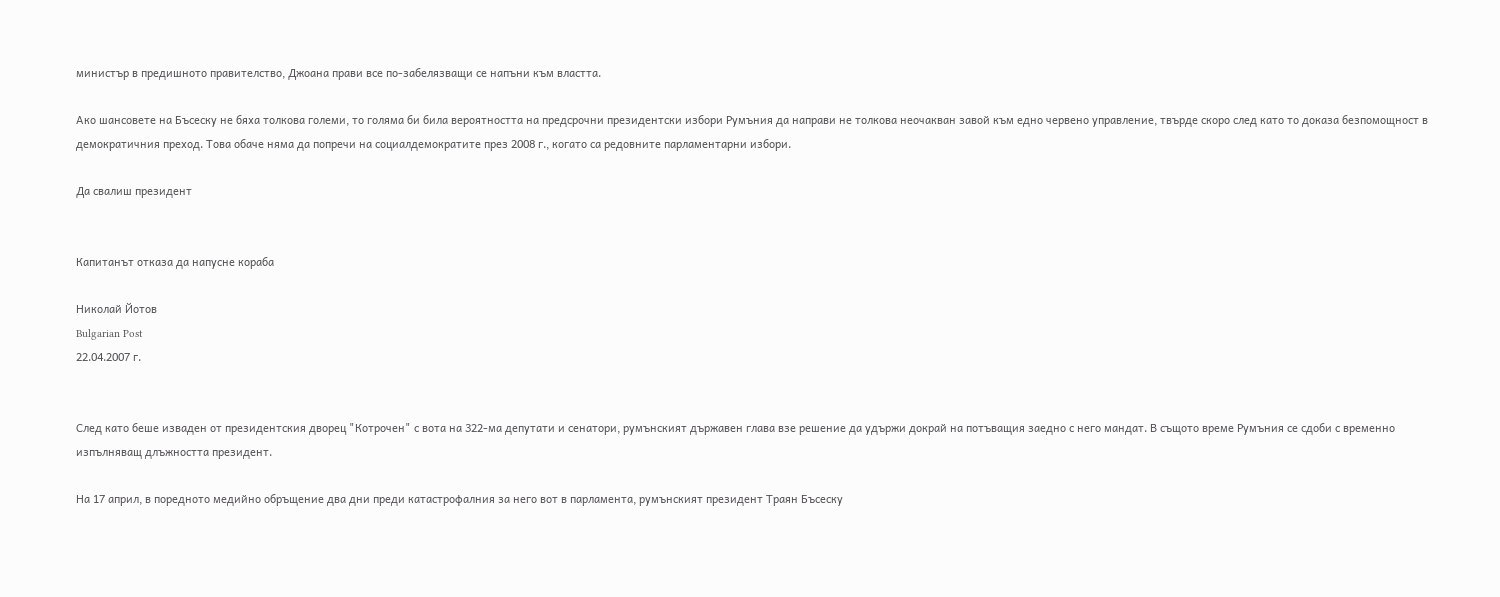министър в предишното правителство, Джоана прави все по-забелязващи се напъни към властта.

Ако шансовете на Бъсеску не бяха толкова големи, то голяма би била вероятността на предсрочни президентски избори Румъния да направи не толкова неочакван завой към едно червено управление, твърде скоро след като то доказа безпомощност в демократичния преход. Това обаче няма да попречи на социалдемократите през 2008 г., когато са редовните парламентарни избори.

Да свалиш президент


Капитанът отказа да напусне кораба

Николай Йотов
Bulgarian Post
22.04.2007 г.


След като беше изваден от президентския дворец "Котрочен" с вота на 322-ма депутати и сенатори, румънският държавен глава взе решение да удържи докрай на потъващия заедно с него мандат. В същото време Румъния се сдоби с временно изпълняващ длъжността президент.

На 17 април, в поредното медийно обръщение два дни преди катастрофалния за него вот в парламента, румънският президент Траян Бъсеску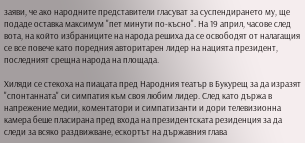заяви, че ако народните представители гласуват за суспендирането му, ще подаде оставка максимум "пет минути по-късно". На 19 април, часове след вота, на който избраниците на народа решиха да се освободят от налагащия се все повече като поредния авторитарен лидер на нацията президент, последният срещна народа на площада.

Хиляди се стекоха на пиацата пред Народния театър в Букурещ за да изразят "спонтанната" си симпатия към своя любим лидер. След като държа в напрежение медии, коментатори и симпатизанти и дори телевизионна камера беше пласирана пред входа на президентската резиденция за да следи за всяко раздвижване, ескортът на държавния глава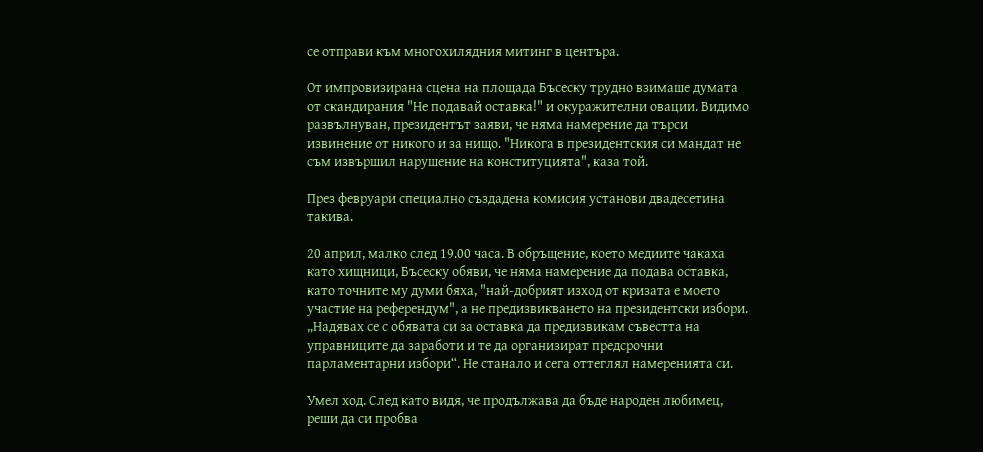се отправи към многохилядния митинг в центъра.

От импровизирана сцена на площада Бъсеску трудно взимаше думата от скандирания "Не подавай оставка!" и окуражителни овации. Видимо развълнуван, президентът заяви, че няма намерение да търси извинение от никого и за нищо. "Никога в президентския си мандат не съм извършил нарушение на конституцията", каза той.

През февруари специално създадена комисия установи двадесетина такива.

20 април, малко след 19.00 часа. В обръщение, което медиите чакаха като хищници, Бъсеску обяви, че няма намерение да подава оставка, като точните му думи бяха, "най-добрият изход от кризата е моето участие на референдум", а не предизвикването на президентски избори. „Надявах се с обявата си за оставка да предизвикам съвестта на управниците да заработи и те да организират предсрочни парламентарни избори“. Не станало и сега оттеглял намеренията си.

Умел ход. След като видя, че продължава да бъде народен любимец, реши да си пробва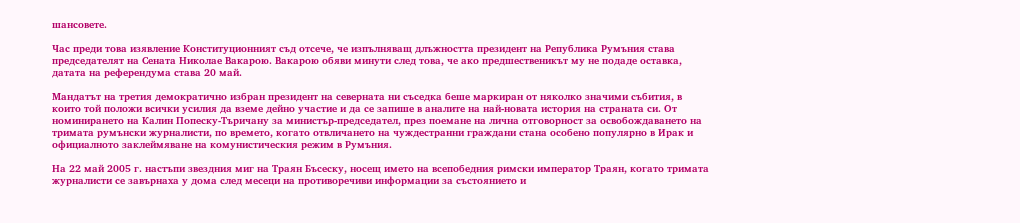шансовете.

Час преди това изявление Конституционният съд отсече, че изпълняващ длъжността президент на Република Румъния става председателят на Сената Николае Вакарою. Вакарою обяви минути след това, че ако предшественикът му не подаде оставка, датата на референдума става 20 май.

Мандатът на третия демократично избран президент на северната ни съседка беше маркиран от няколко значими събития, в които той положи всички усилия да вземе дейно участие и да се запише в аналите на най-новата история на страната си. От номинирането на Калин Попеску-Търичану за министър-председател, през поемане на лична отговорност за освобождаването на тримата румънски журналисти, по времето, когато отвличането на чуждестранни граждани стана особено популярно в Ирак и официалното заклеймяване на комунистическия режим в Румъния.

На 22 май 2005 г. настъпи звездния миг на Траян Бъсеску, носещ името на всепобедния римски император Траян, когато тримата журналисти се завърнаха у дома след месеци на противоречиви информации за състоянието и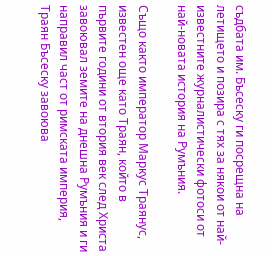съдбата им. Бъсеску ги посрещна на летището и позира с тях за някои от най-известните журналистически фотоси от най-новата история на Румъния.

Също както император Маркус Траянус, известен още като Траян, който в първите години от втория век след Христа завоювал земите на днешна Румъния и ги направил част от римската империя, Траян Бъсеску завоюва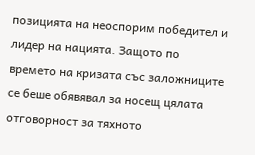позицията на неоспорим победител и лидер на нацията. Защото по времето на кризата със заложниците се беше обявявал за носещ цялата отговорност за тяхното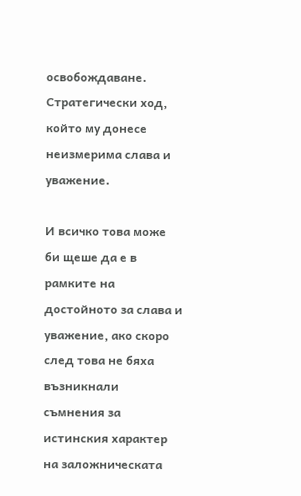освобождаване. Стратегически ход, който му донесе неизмерима слава и уважение.

И всичко това може би щеше да е в рамките на достойното за слава и уважение, ако скоро след това не бяха възникнали съмнения за истинския характер на заложническата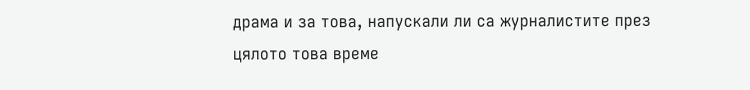драма и за това, напускали ли са журналистите през цялото това време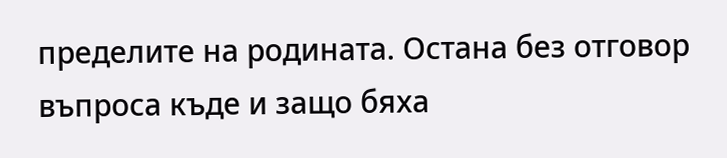пределите на родината. Остана без отговор въпроса къде и защо бяха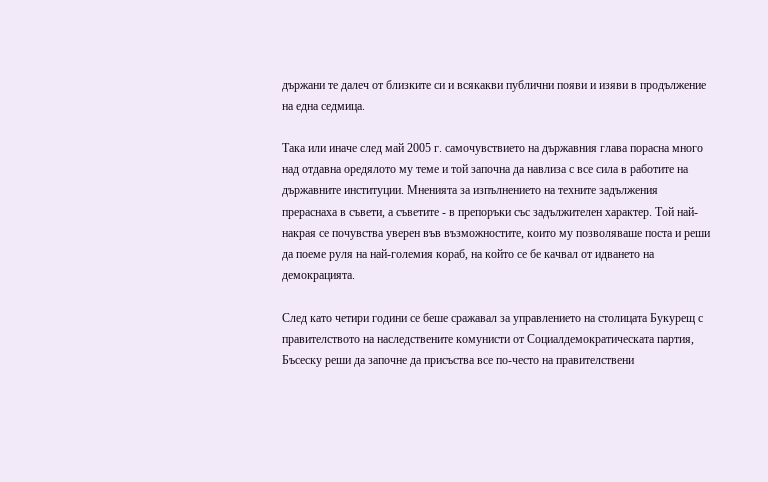държани те далеч от близките си и всякакви публични появи и изяви в продължение на една седмица.

Така или иначе след май 2005 г. самочувствието на държавния глава порасна много над отдавна оредялото му теме и той започна да навлиза с все сила в работите на държавните институции. Мненията за изпълнението на техните задължения прераснаха в съвети, а съветите - в препоръки със задължителен характер. Той най-накрая се почувства уверен във възможностите, които му позволяваше поста и реши да поеме руля на най-големия кораб, на който се бе качвал от идването на демокрацията.

След като четири години се беше сражавал за управлението на столицата Букурещ с правителството на наследствените комунисти от Социалдемократическата партия, Бъсеску реши да започне да присъства все по-често на правителствени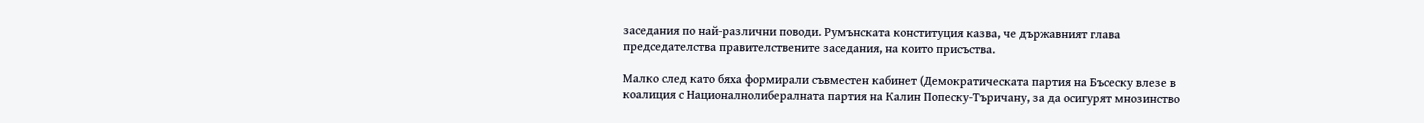заседания по най-различни поводи. Румънската конституция казва, че държавният глава председателства правителствените заседания, на които присъства.

Малко след като бяха формирали съвместен кабинет (Демократическата партия на Бъсеску влезе в коалиция с Националнолибералната партия на Калин Попеску-Търичану, за да осигурят мнозинство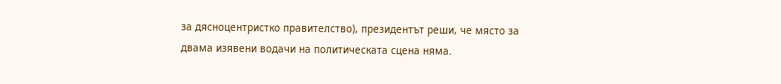за дясноцентристко правителство), президентът реши, че място за двама изявени водачи на политическата сцена няма.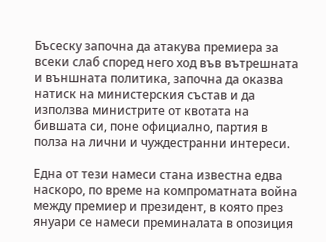Бъсеску започна да атакува премиера за всеки слаб според него ход във вътрешната и външната политика, започна да оказва натиск на министерския състав и да използва министрите от квотата на бившата си, поне официално, партия в полза на лични и чуждестранни интереси.

Една от тези намеси стана известна едва наскоро, по време на компроматната война между премиер и президент, в която през януари се намеси преминалата в опозиция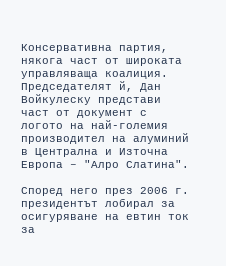Консервативна партия, някога част от широката управляваща коалиция. Председателят й, Дан Войкулеску представи част от документ с логото на най-големия производител на алуминий в Централна и Източна Европа – "Алро Слатина".

Според него през 2006 г. президентът лобирал за осигуряване на евтин ток за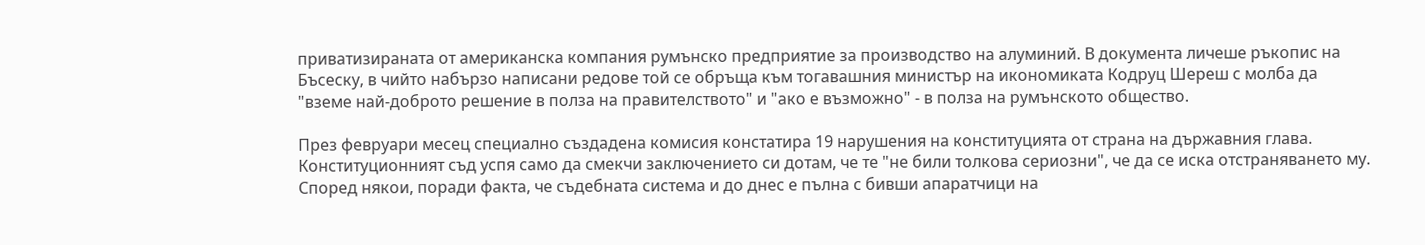приватизираната от американска компания румънско предприятие за производство на алуминий. В документа личеше ръкопис на Бъсеску, в чийто набързо написани редове той се обръща към тогавашния министър на икономиката Кодруц Шереш с молба да "вземе най-доброто решение в полза на правителството" и "ако е възможно" - в полза на румънското общество.

През февруари месец специално създадена комисия констатира 19 нарушения на конституцията от страна на държавния глава. Конституционният съд успя само да смекчи заключението си дотам, че те "не били толкова сериозни", че да се иска отстраняването му.
Според някои, поради факта, че съдебната система и до днес е пълна с бивши апаратчици на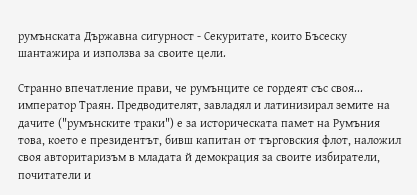румънската Държавна сигурност - Секуритате, които Бъсеску шантажира и използва за своите цели.

Странно впечатление прави, че румънците се гордеят със своя... император Траян. Предводителят, завладял и латинизирал земите на дачите ("румънските траки") е за историческата памет на Румъния това, което е президентът, бивш капитан от търговския флот, наложил своя авторитаризъм в младата й демокрация за своите избиратели, почитатели и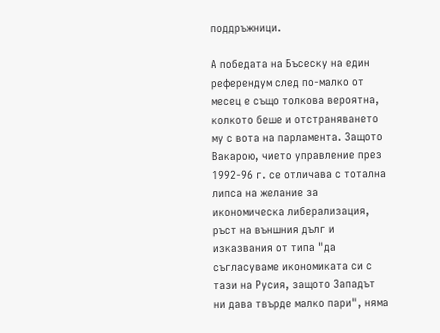поддръжници.

А победата на Бъсеску на един референдум след по-малко от месец е също толкова вероятна, колкото беше и отстраняването му с вота на парламента. Защото Вакарою, чието управление през 1992-96 г. се отличава с тотална липса на желание за икономическа либерализация, ръст на външния дълг и изказвания от типа "да съгласуваме икономиката си с тази на Русия, защото Западът ни дава твърде малко пари", няма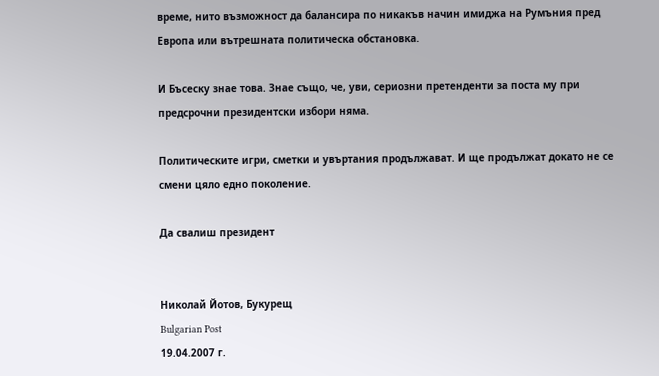време, нито възможност да балансира по никакъв начин имиджа на Румъния пред Европа или вътрешната политическа обстановка.

И Бъсеску знае това. Знае също, че, уви, сериозни претенденти за поста му при предсрочни президентски избори няма.

Политическите игри, сметки и увъртания продължават. И ще продължат докато не се смени цяло едно поколение.

Да свалиш президент


Николай Йотов, Букурeщ
Bulgarian Post
19.04.2007 г.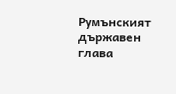Румънският държавен глава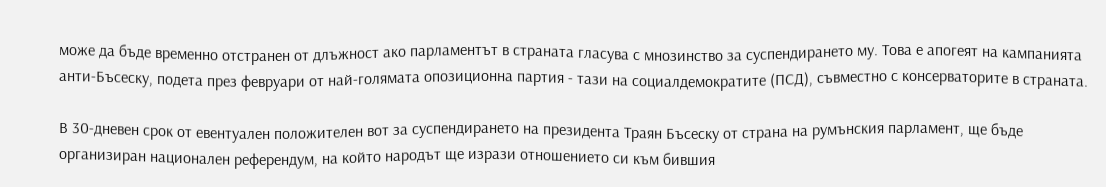може да бъде временно отстранен от длъжност ако парламентът в страната гласува с мнозинство за суспендирането му. Това е апогеят на кампанията анти-Бъсеску, подета през февруари от най-голямата опозиционна партия - тази на социалдемократите (ПСД), съвместно с консерваторите в страната.

В 30-дневен срок от евентуален положителен вот за суспендирането на президента Траян Бъсеску от страна на румънския парламент, ще бъде организиран национален референдум, на който народът ще изрази отношението си към бившия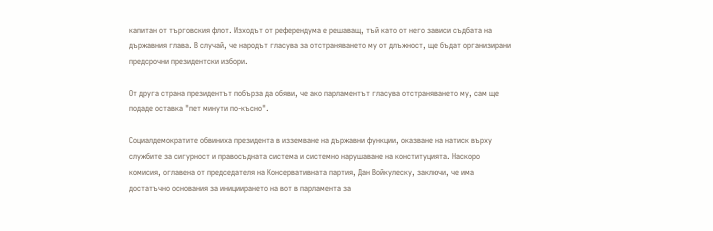капитан от търговския флот. Изходът от референдума е решаващ, тъй като от него зависи съдбата на държавния глава. В случай, че народът гласува за отстраняването му от длъжност, ще бъдат организирани предсрочни президентски избори.

От друга страна президентът побърза да обяви, че ако парламентът гласува отстраняването му, сам ще подаде оставка "пет минути по-късно".

Социалдемократите обвиниха президента в изземване на държавни функции, оказване на натиск върху службите за сигурност и правосъдната система и системно нарушаване на конституцията. Наскоро комисия, оглавена от председателя на Консервативната партия, Дан Войкулеску, заключи, че има достатъчно основания за инициирането на вот в парламента за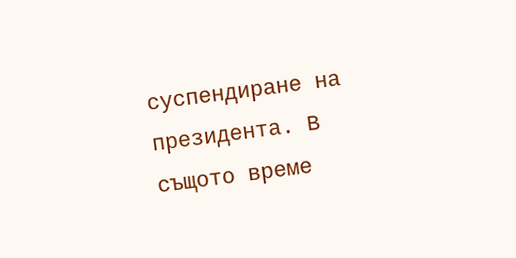суспендиране на президента. В същото време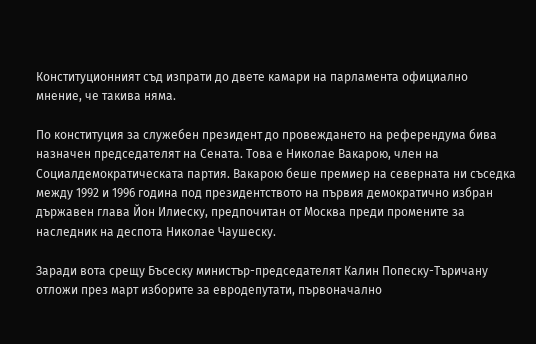Конституционният съд изпрати до двете камари на парламента официално мнение, че такива няма.

По конституция за служебен президент до провеждането на референдума бива назначен председателят на Сената. Това е Николае Вакарою, член на Социалдемократическата партия. Вакарою беше премиер на северната ни съседка между 1992 и 1996 година под президентството на първия демократично избран държавен глава Йон Илиеску, предпочитан от Москва преди промените за наследник на деспота Николае Чаушеску.

Заради вота срещу Бъсеску министър-председателят Калин Попеску-Търичану отложи през март изборите за евродепутати, първоначално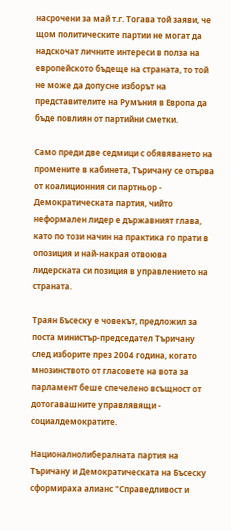насрочени за май т.г. Тогава той заяви, че щом политическите партии не могат да надскочат личните интереси в полза на европейското бъдеще на страната, то той не може да допусне изборът на представителите на Румъния в Европа да бъде повлиян от партийни сметки.

Само преди две седмици с обявяването на промените в кабинета, Търичану се отърва от коалиционния си партньор - Демократическата партия, чийто неформален лидер е държавният глава, като по този начин на практика го прати в опозиция и най-накрая отвоюва лидерската си позиция в управлението на страната.

Траян Бъсеску е човекът, предложил за поста министър-председател Търичану след изборите през 2004 година, когато мнозинството от гласовете на вота за парламент беше спечелено всъщност от дотогавашните управлявящи - социалдемократите.

Националнолибералната партия на Търичану и Демократическата на Бъсеску сформираха алианс "Справедливост и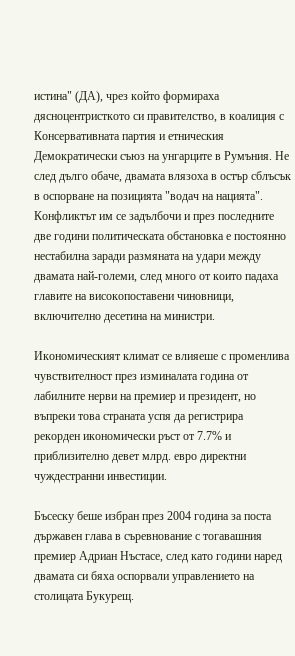истина" (ДА), чрез който формираха дясноцентристкото си правителство, в коалиция с Консервативната партия и етническия Демократически съюз на унгарците в Румъния. Не след дълго обаче, двамата влязоха в остър сблъсък в оспорване на позицията "водач на нацията". Конфликтът им се задълбочи и през последните две години политическата обстановка е постоянно нестабилна заради размяната на удари между двамата най-големи, след много от които падаха главите на високопоставени чиновници, включително десетина на министри.

Икономическият климат се влияеше с променлива чувствителност през изминалата година от лабилните нерви на премиер и президент, но въпреки това страната успя да регистрира рекорден икономически ръст от 7.7% и приблизително девет млрд. евро директни чуждестранни инвестиции.

Бъсеску беше избран през 2004 година за поста държавен глава в съревнование с тогавашния премиер Адриан Нъстасе, след като години наред двамата си бяха оспорвали управлението на столицата Букурещ.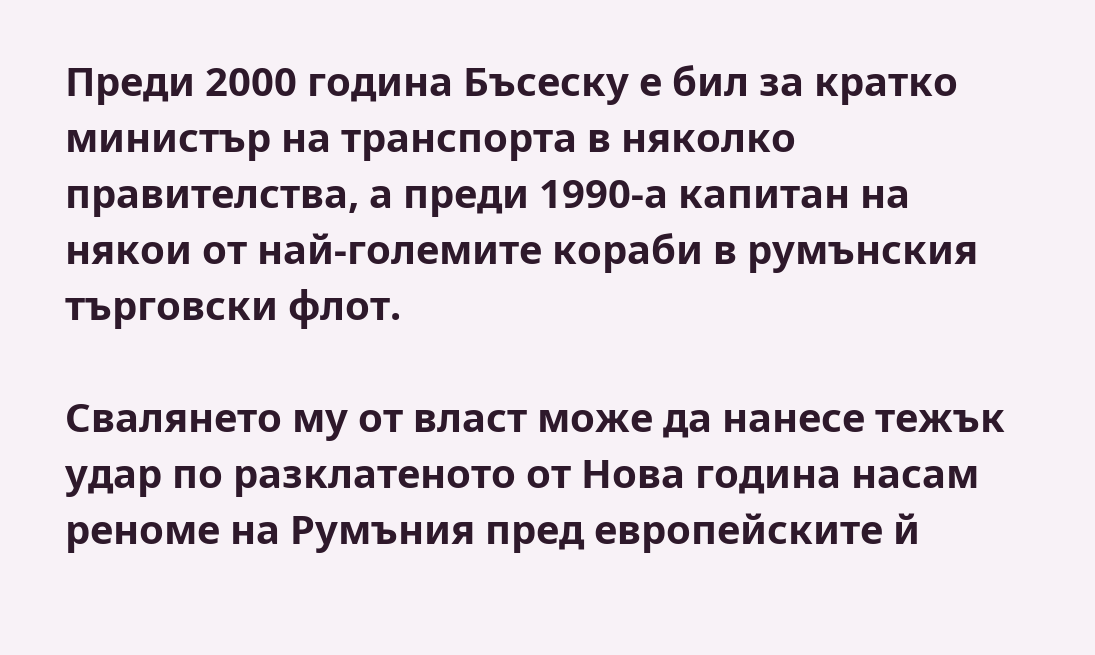Преди 2000 година Бъсеску е бил за кратко министър на транспорта в няколко правителства, а преди 1990-а капитан на някои от най-големите кораби в румънския търговски флот.

Свалянето му от власт може да нанесе тежък удар по разклатеното от Нова година насам реноме на Румъния пред европейските й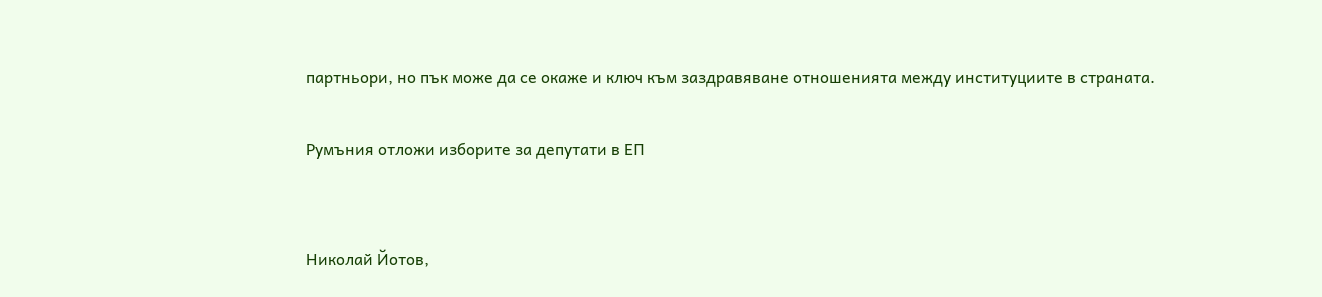партньори, но пък може да се окаже и ключ към заздравяване отношенията между институциите в страната.

Румъния отложи изборите за депутати в ЕП


Николай Йотов,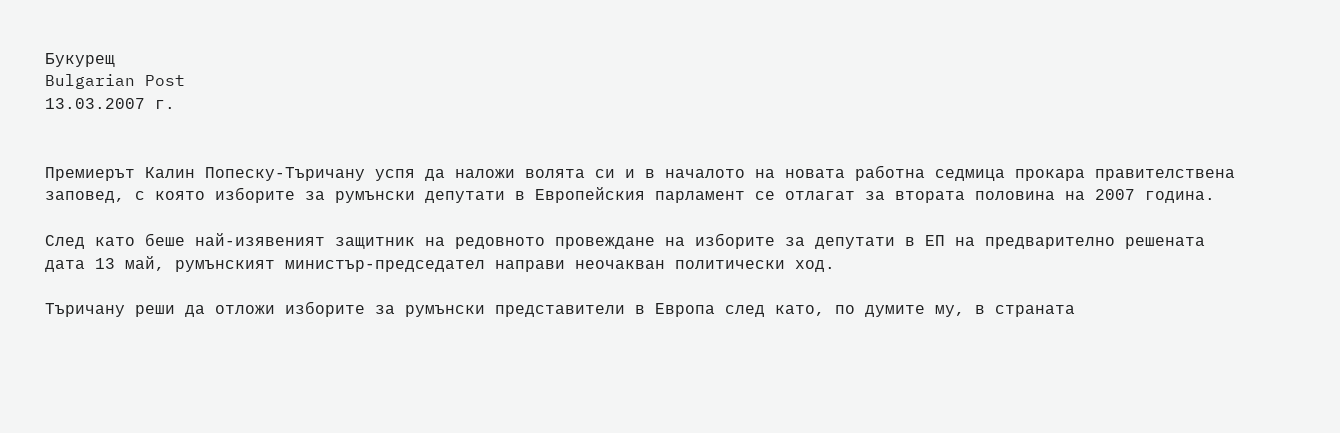Букурещ
Bulgarian Post
13.03.2007 г.


Премиерът Калин Попеску-Търичану успя да наложи волята си и в началото на новата работна седмица прокара правителствена заповед, с която изборите за румънски депутати в Европейския парламент се отлагат за втората половина на 2007 година.

След като беше най-изявеният защитник на редовното провеждане на изборите за депутати в ЕП на предварително решената дата 13 май, румънският министър-председател направи неочакван политически ход.

Търичану реши да отложи изборите за румънски представители в Европа след като, по думите му, в страната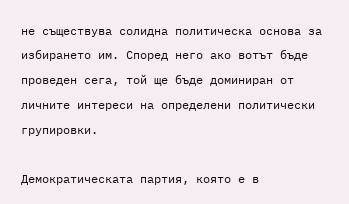не съществува солидна политическа основа за избирането им. Според него ако вотът бъде проведен сега, той ще бъде доминиран от личните интереси на определени политически групировки.

Демократическата партия, която е в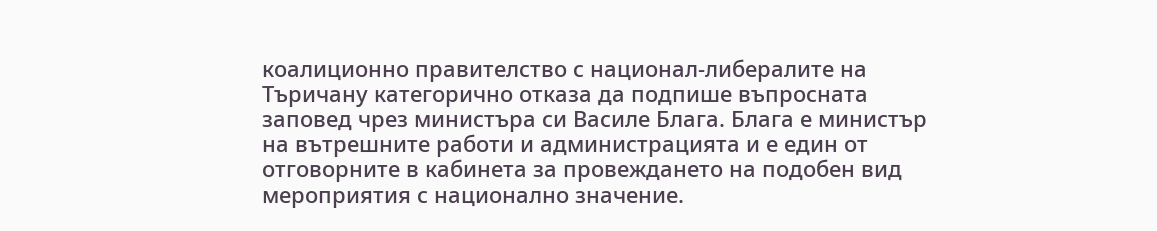коалиционно правителство с национал-либералите на Търичану категорично отказа да подпише въпросната заповед чрез министъра си Василе Блага. Блага е министър на вътрешните работи и администрацията и е един от отговорните в кабинета за провеждането на подобен вид мероприятия с национално значение.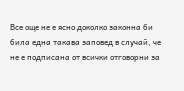Все още не е ясно доколко законна би била една такава заповед в случай, че не е подписана от всички отговорни за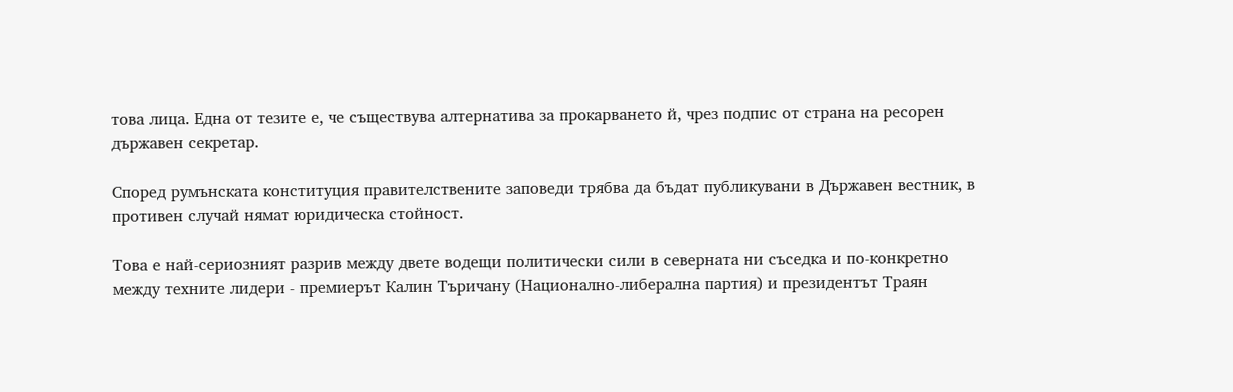това лица. Една от тезите е, че съществува алтернатива за прокарването й, чрез подпис от страна на ресорен държавен секретар.

Според румънската конституция правителствените заповеди трябва да бъдат публикувани в Държавен вестник, в противен случай нямат юридическа стойност.

Това е най-сериозният разрив между двете водещи политически сили в северната ни съседка и по-конкретно между техните лидери - премиерът Калин Търичану (Национално-либерална партия) и президентът Траян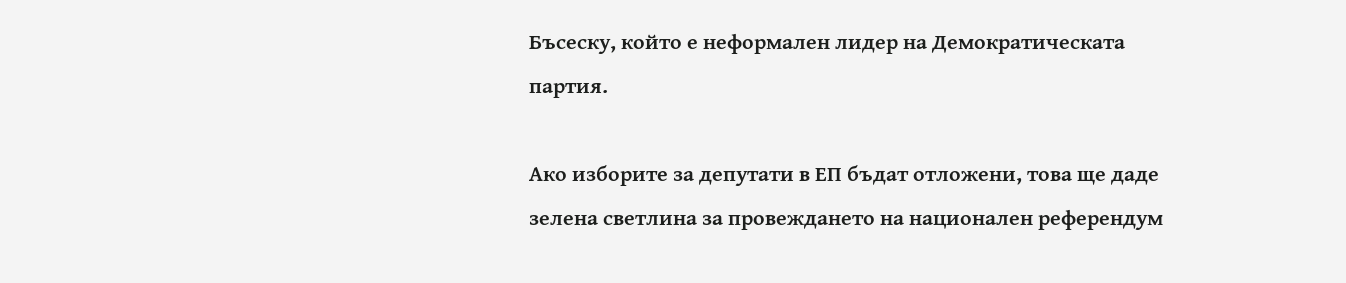Бъсеску, който е неформален лидер на Демократическата партия.

Ако изборите за депутати в ЕП бъдат отложени, това ще даде зелена светлина за провеждането на национален референдум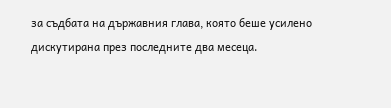за съдбата на държавния глава, която беше усилено дискутирана през последните два месеца.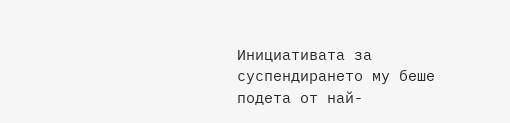Инициативата за суспендирането му беше подета от най-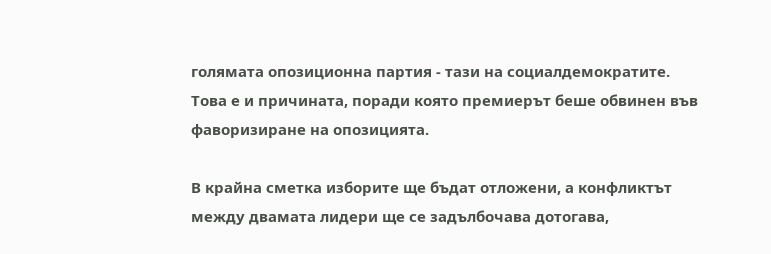голямата опозиционна партия - тази на социалдемократите. Това е и причината, поради която премиерът беше обвинен във фаворизиране на опозицията.

В крайна сметка изборите ще бъдат отложени, а конфликтът между двамата лидери ще се задълбочава дотогава,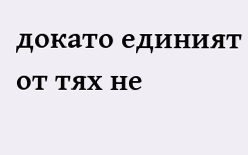докато единият от тях не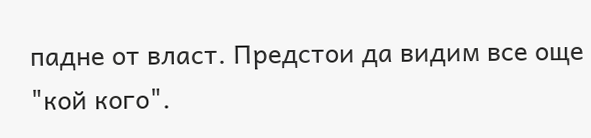падне от власт. Предстои да видим все още "кой кого".